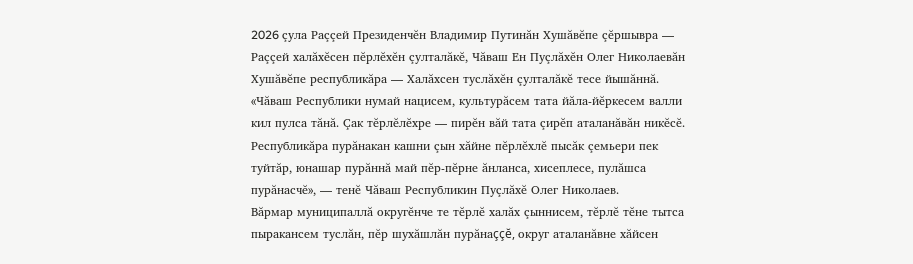2026 çула Раççей Президенчĕн Владимир Путинăн Хушăвĕпе çĕршывра — Раççей халăхĕсен пĕрлĕхĕн çулталăкĕ, Чăваш Ен Пуçлăхĕн Олег Николаевăн Хушăвĕпе республикăра — Халăхсен туслăхĕн çулталăкĕ тесе йышăннă. «Чăваш Республики нумай нацисем, культурăсем тата йăла-йĕркесем валли кил пулса тăнă. Çак тĕрлĕлĕхре — пирĕн вăй тата çирĕп аталанăвăн никĕсĕ. Республикăра пурăнакан кашни çын хăйне пĕрлĕхлĕ пысăк çемьери пек туйтăр, юнашар пурăннă май пĕр-пĕрне ăнланса, хисеплесе, пулăшса пурăнасчĕ», — тенĕ Чăваш Республикин Пуçлăхĕ Олег Николаев.
Вăрмар муниципаллă округĕнче те тĕрлĕ халăх çыннисем, тĕрлĕ тĕне тытса пыракансем туслăн, пĕр шухăшлăн пурăнаççĕ, округ аталанăвне хăйсен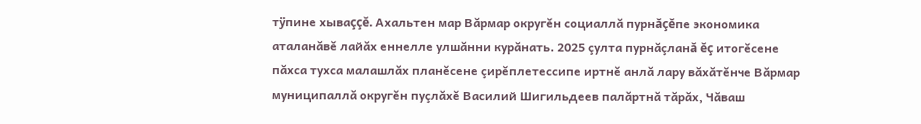тÿпине хываççĕ. Ахальтен мар Вăрмар округĕн социаллă пурнăçĕпе экономика аталанăвĕ лайăх еннелле улшăнни курăнать. 2025 çулта пурнăçланă ĕç итогĕсене пăхса тухса малашлăх планĕсене çирĕплетессипе иртнĕ анлă лару вăхăтĕнче Вăрмар муниципаллă округĕн пуçлăхĕ Василий Шигильдеев палăртнă тăрăх, Чăваш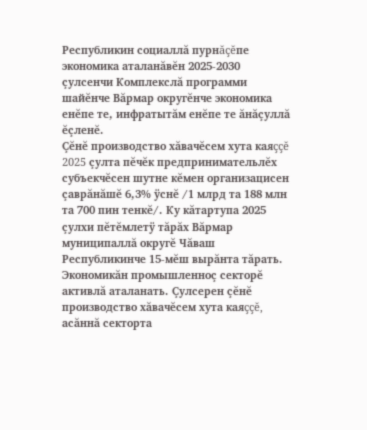Республикин социаллă пурнăçĕпе экономика аталанăвĕн 2025-2030 çулсенчи Комплекслă программи шайĕнче Вăрмар округĕнче экономика енĕпе те, инфратытăм енĕпе те ăнăçуллă ĕçленĕ.
Çĕнĕ производство хăвачĕсем хута каяççĕ
2025 çулта пĕчĕк предпринимательлĕх субъекчĕсен шутне кĕмен организацисен çаврăнăшĕ 6,3% ÿснĕ /1 млрд та 188 млн та 700 пин тенкĕ/. Ку кăтартупа 2025 çулхи пĕтĕмлетÿ тăрăх Вăрмар муниципаллă округĕ Чăваш Республикинче 15-мĕш вырăнта тăрать.
Экономикăн промышленноç секторĕ активлă аталанать. Çулсерен çĕнĕ производство хăвачĕсем хута каяççĕ, асăннă секторта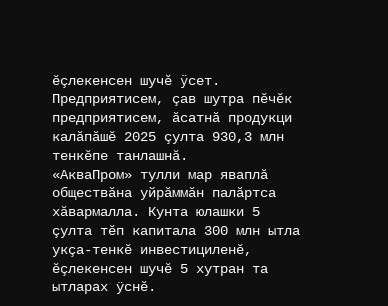ĕçлекенсен шучĕ ÿсет. Предприятисем, çав шутра пĕчĕк предприятисем, ăсатнă продукци калăпăшĕ 2025 çулта 930,3 млн тенкĕпе танлашнă.
«АкваПром» тулли мар яваплă обществăна уйрăммăн палăртса хăвармалла. Кунта юлашки 5 çулта тĕп капитала 300 млн ытла укçа-тенкĕ инвестициленĕ, ĕçлекенсен шучĕ 5 хутран та ытларах ÿснĕ.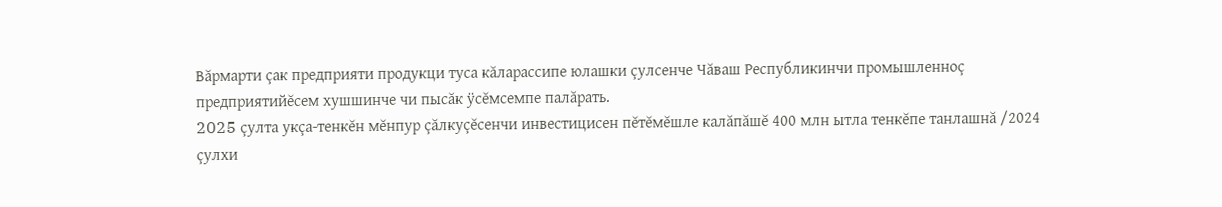Вăрмарти çак предприяти продукци туса кăларассипе юлашки çулсенче Чăваш Республикинчи промышленноç предприятийĕсем хушшинче чи пысăк ÿсĕмсемпе палăрать.
2025 çулта укçа-тенкĕн мĕнпур çăлкуçĕсенчи инвестицисен пĕтĕмĕшле калăпăшĕ 400 млн ытла тенкĕпе танлашнă /2024 çулхи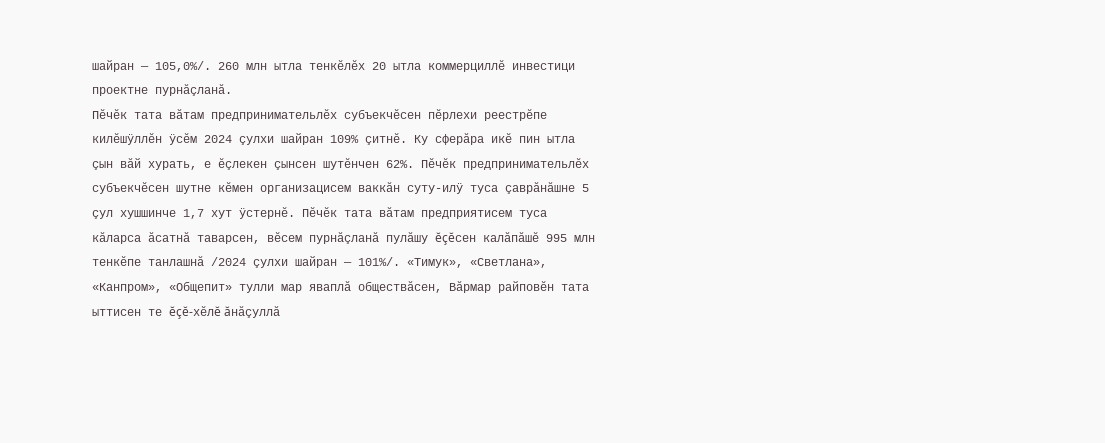шайран — 105,0%/. 260 млн ытла тенкĕлĕх 20 ытла коммерциллĕ инвестици проектне пурнăçланă.
Пĕчĕк тата вăтам предпринимательлĕх субъекчĕсен пĕрлехи реестрĕпе килĕшÿллĕн ÿсĕм 2024 çулхи шайран 109% çитнĕ. Ку сферăра икĕ пин ытла çын вăй хурать, е ĕçлекен çынсен шутĕнчен 62%. Пĕчĕк предпринимательлĕх субъекчĕсен шутне кĕмен организацисем ваккăн суту-илÿ туса çаврăнăшне 5 çул хушшинче 1,7 хут ÿстернĕ. Пĕчĕк тата вăтам предприятисем туса кăларса ăсатнă таварсен, вĕсем пурнăçланă пулăшу ĕçĕсен калăпăшĕ 995 млн тенкĕпе танлашнă /2024 çулхи шайран — 101%/. «Тимук», «Светлана», «Канпром», «Общепит» тулли мар яваплă обществăсен, Вăрмар райповĕн тата ыттисен те ĕçĕ-хĕлĕ ăнăçуллă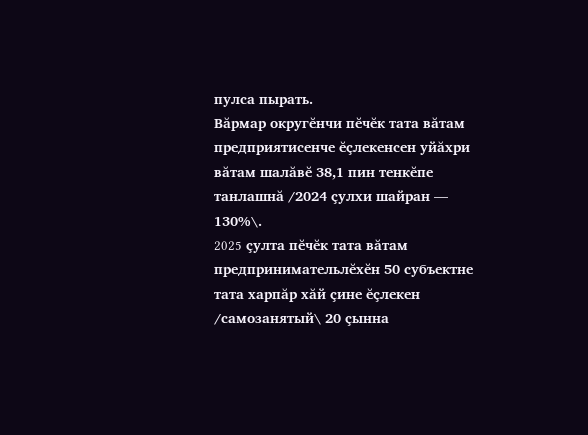пулса пырать.
Вăрмар округĕнчи пĕчĕк тата вăтам предприятисенче ĕçлекенсен уйăхри вăтам шалăвĕ 38,1 пин тенкĕпе танлашнă /2024 çулхи шайран — 130%\.
2025 çулта пĕчĕк тата вăтам предпринимательлĕхĕн 50 субъектне тата харпăр хăй çине ĕçлекен /самозанятый\ 20 çынна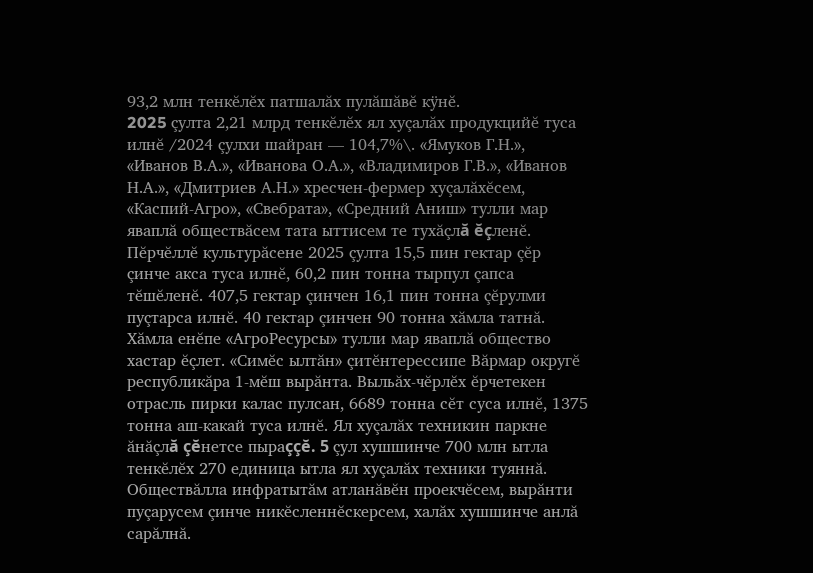93,2 млн тенкĕлĕх патшалăх пулăшăвĕ кÿнĕ.
2025 çулта 2,21 млрд тенкĕлĕх ял хуçалăх продукцийĕ туса илнĕ /2024 çулхи шайран — 104,7%\. «Ямуков Г.Н.», «Иванов В.А.», «Иванова О.А.», «Владимиров Г.В.», «Иванов Н.А.», «Дмитриев А.Н.» хресчен-фермер хуçалăхĕсем, «Каспий-Агро», «Свебрата», «Средний Аниш» тулли мар яваплă обществăсем тата ыттисем те тухăçлă ĕçленĕ.
Пĕрчĕллĕ культурăсене 2025 çулта 15,5 пин гектар çĕр çинче акса туса илнĕ, 60,2 пин тонна тырпул çапса тĕшĕленĕ. 407,5 гектар çинчен 16,1 пин тонна çĕрулми пуçтарса илнĕ. 40 гектар çинчен 90 тонна хăмла татнă. Хăмла енĕпе «АгроРесурсы» тулли мар яваплă общество хастар ĕçлет. «Симĕс ылтăн» çитĕнтерессипе Вăрмар округĕ республикăра 1-мĕш вырăнта. Выльăх-чĕрлĕх ĕрчетекен отрасль пирки калас пулсан, 6689 тонна сĕт суса илнĕ, 1375 тонна аш-какай туса илнĕ. Ял хуçалăх техникин паркне ăнăçлă çĕнетсе пыраççĕ. 5 çул хушшинче 700 млн ытла тенкĕлĕх 270 единица ытла ял хуçалăх техники туяннă.
Обществăлла инфратытăм атланăвĕн проекчĕсем, вырăнти пуçарусем çинче никĕсленнĕскерсем, халăх хушшинче анлă сарăлнă.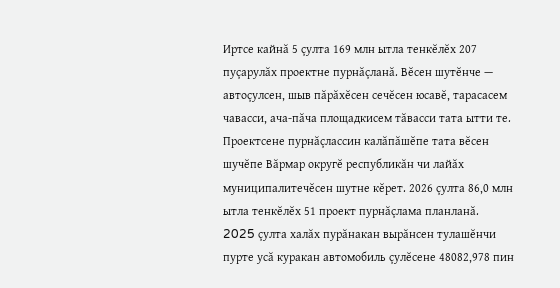Иртсе кайнă 5 çулта 169 млн ытла тенкĕлĕх 207 пуçарулăх проектне пурнăçланă. Вĕсен шутĕнче — автоçулсен, шыв пăрăхĕсен сечĕсен юсавĕ, тарасасем чавасси, ача-пăча площадкисем тăвасси тата ытти те. Проектсене пурнăçлассин калăпăшĕпе тата вĕсен шучĕпе Вăрмар округĕ республикăн чи лайăх муниципалитечĕсен шутне кĕрет. 2026 çулта 86,0 млн ытла тенкĕлĕх 51 проект пурнăçлама планланă.
2025 çулта халăх пурăнакан вырăнсен тулашĕнчи пурте усă куракан автомобиль çулĕсене 48082,978 пин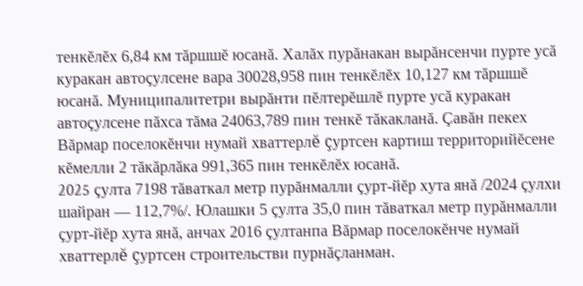тенкĕлĕх 6,84 км тăршшĕ юсанă. Халăх пурăнакан вырăнсенчи пурте усă куракан автоçулсене вара 30028,958 пин тенкĕлĕх 10,127 км тăршшĕ юсанă. Муниципалитетри вырăнти пĕлтерĕшлĕ пурте усă куракан автоçулсене пăхса тăма 24063,789 пин тенкĕ тăкакланă. Çавăн пекех Вăрмар поселокĕнчи нумай хваттерлĕ çуртсен картиш территорийĕсене кĕмелли 2 тăкăрлăка 991,365 пин тенкĕлĕх юсанă.
2025 çулта 7198 тăваткал метр пурăнмалли çурт-йĕр хута янă /2024 çулхи шайран — 112,7%/. Юлашки 5 çулта 35,0 пин тăваткал метр пурăнмалли çурт-йĕр хута янă, анчах 2016 çултанпа Вăрмар поселокĕнче нумай хваттерлĕ çуртсен строительстви пурнăçланман.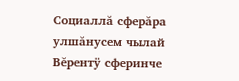Социаллă сферăра улшăнусем чылай
Вĕрентÿ сферинче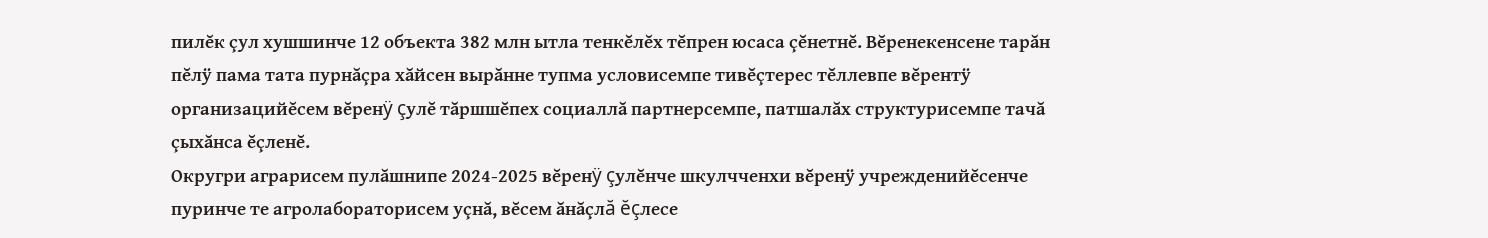пилĕк çул хушшинче 12 объекта 382 млн ытла тенкĕлĕх тĕпрен юсаса çĕнетнĕ. Вĕренекенсене тарăн пĕлÿ пама тата пурнăçра хăйсен вырăнне тупма условисемпе тивĕçтерес тĕллевпе вĕрентÿ организацийĕсем вĕренÿ çулĕ тăршшĕпех социаллă партнерсемпе, патшалăх структурисемпе тачă çыхăнса ĕçленĕ.
Округри аграрисем пулăшнипе 2024-2025 вĕренÿ çулĕнче шкулчченхи вĕренÿ учрежденийĕсенче пуринче те агролабораторисем уçнă, вĕсем ăнăçлă ĕçлесе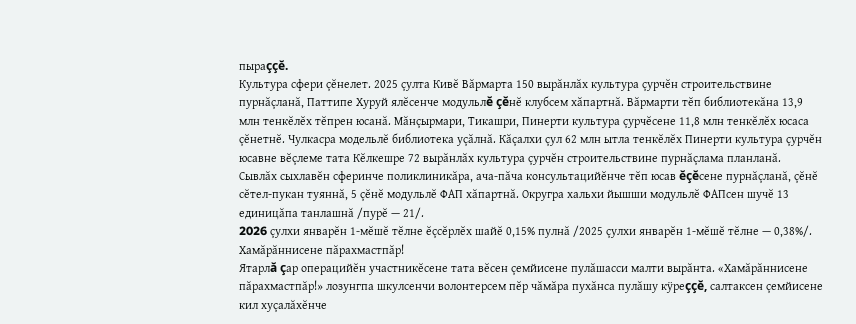пыраççĕ.
Культура сфери çĕнелет. 2025 çулта Кивĕ Вăрмарта 150 вырăнлăх культура çурчĕн строительствине пурнăçланă, Паттипе Хуруй ялĕсенче модульлĕ çĕнĕ клубсем хăпартнă. Вăрмарти тĕп библиотекăна 13,9 млн тенкĕлĕх тĕпрен юсанă. Мăнçырмари, Тикашри, Пинерти культура çурчĕсене 11,8 млн тенкĕлĕх юсаса çĕнетнĕ. Чулкасра модельлĕ библиотека уçăлнă. Кăçалхи çул 62 млн ытла тенкĕлĕх Пинерти культура çурчĕн юсавне вĕçлеме тата Кĕлкешре 72 вырăнлăх культура çурчĕн строительствине пурнăçлама планланă.
Сывлăх сыхлавĕн сферинче поликлиникăра, ача-пăча консультацийĕнче тĕп юсав ĕçĕсене пурнăçланă, çĕнĕ сĕтел-пукан туяннă, 5 çĕнĕ модульлĕ ФАП хăпартнă. Округра хальхи йышши модульлĕ ФАПсен шучĕ 13 единицăпа танлашнă /пурĕ — 21/.
2026 çулхи январĕн 1-мĕшĕ тĕлне ĕçсĕрлĕх шайĕ 0,15% пулнă /2025 çулхи январĕн 1-мĕшĕ тĕлне — 0,38%/.
Хамăрăннисене пăрахмастпăр!
Ятарлă çар операцийĕн участникĕсене тата вĕсен çемйисене пулăшасси малти вырăнта. «Хамăрăннисене пăрахмастпăр!» лозунгпа шкулсенчи волонтерсем пĕр чăмăра пухăнса пулăшу кÿреççĕ, салтаксен çемйисене кил хуçалăхĕнче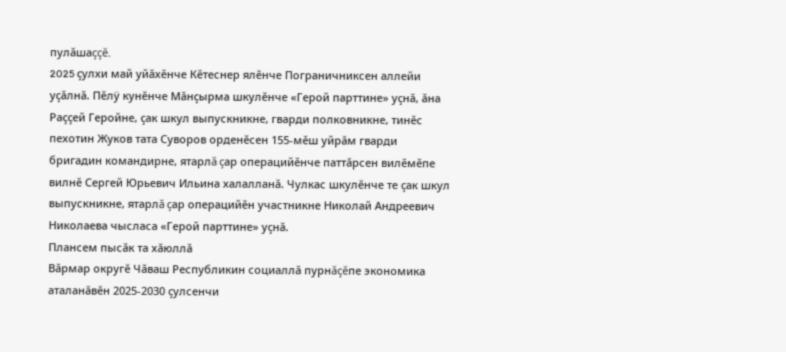пулăшаççĕ.
2025 çулхи май уйăхĕнче Кĕтеснер ялĕнче Пограничниксен аллейи уçăлнă. Пĕлÿ кунĕнче Мăнçырма шкулĕнче «Герой парттине» уçнă, ăна Раççей Геройне, çак шкул выпускникне, гварди полковникне, тинĕс пехотин Жуков тата Суворов орденĕсен 155-мĕш уйрăм гварди бригадин командирне, ятарлă çар операцийĕнче паттăрсен вилĕмĕпе вилнĕ Сергей Юрьевич Ильина халалланă. Чулкас шкулĕнче те çак шкул выпускникне, ятарлă çар операцийĕн участникне Николай Андреевич Николаева чысласа «Герой парттине» уçнă.
Плансем пысăк та хăюллă
Вăрмар округĕ Чăваш Республикин социаллă пурнăçĕпе экономика аталанăвĕн 2025-2030 çулсенчи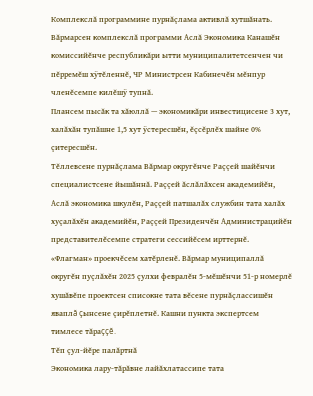Комплекслă программине пурнăçлама активлă хутшăнать. Вăрмарсен комплекслă программи Аслă Экономика Канашĕн комиссийĕнче республикăри ытти муниципалитетсенчен чи пĕрремĕш хÿтĕленнĕ, ЧР Министрсен Кабинечĕн мĕнпур членĕсемпе килĕшÿ тупнă.
Плансем пысăк та хăюллă — экономикăри инвестицисене 3 хут, халăхăн тупăшне 1,5 хут ÿстересшĕн, ĕçсĕрлĕх шайне 0% çитересшĕн.
Тĕллевсене пурнăçлама Вăрмар округĕнче Раççей шайĕнчи специалистсене йышăннă. Раççей ăслăлăхсен академийĕн, Аслă экономика шкулĕн, Раççей патшалăх службин тата халăх хуçалăхĕн академийĕн, Раççей Президенчĕн Администрацийĕн представителĕсемпе стратеги сессийĕсем ирттернĕ.
«Флагман» проекчĕсем хатĕрленĕ. Вăрмар муниципаллă округĕн пуçлăхĕн 2025 çулхи февралĕн 5-мĕшĕнчи 51-р номерлĕ хушăвĕпе проектсен списокне тата вĕсене пурнăçлассишĕн яваплă çынсене çирĕплетнĕ. Кашни пункта экспертсем тимлесе тăраççĕ.
Тĕп çул-йĕре палăртнă
Экономика лару-тăрăвне лайăхлатассипе тата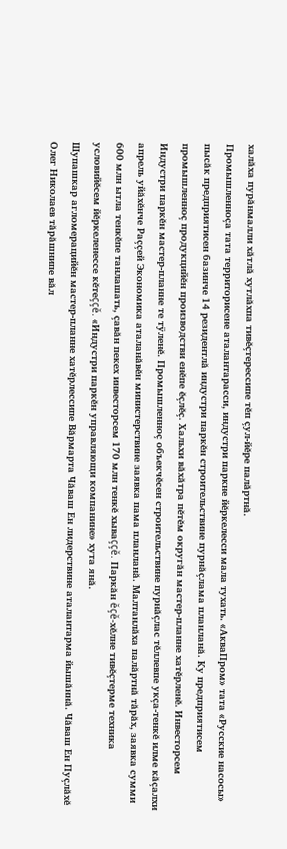халăха пурăнмалли хăтлă хутлăхпа тивĕçтерессипе тĕп çул-йĕре палăртнă.
Промышленноçа тата территорисене аталантарасси, индустри паркне йĕркелесси мала тухать. «АкваПром» тата «Русские насосы» пысăк предприятисен базинче 14 резидентлă индустри паркĕн строительствине пурнăçлама планланă. Ку предприятисем промышленноç продукцийĕн производстви енĕпе ĕçлĕç. Хальхи вăхăтра пĕтĕм округăн мастер-планне хатĕрленĕ. Инвесторсем Индустри паркĕн мастер-планне те тÿленĕ. Промышленноç объекчĕсен строительствине пурнăçлас тĕллевпе укçа-тенкĕ илме кăçалхи апрель уйăхĕнче Раççей Экономика аталанăвĕн министерствине заявка пама планланă. Малтанлăха палăртнă тăрăх, заявка сумми 600 млн ытла тенкĕпе танлашать, çавăн пекех инвесторсем 170 млн тенкĕ хываççĕ. Паркăн ĕçĕ-хĕлне тивĕçтерме техника условийĕсем йĕркеленессе кĕтеççĕ. «Индустри паркĕн управляющи компанине» хута янă.
Шупашкар агломерацийĕн мастер-планне хатĕрлессипе Вăрмарта Чăваш Ен лидерствине аталантарма йышăннă. Чăваш Ен Пуçлăхĕ Олег Николаев тăрăшнипе вăл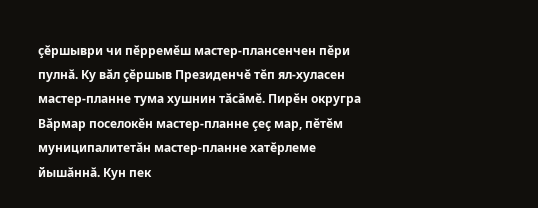çĕршыври чи пĕрремĕш мастер-плансенчен пĕри пулнă. Ку вăл çĕршыв Президенчĕ тĕп ял-хуласен мастер-планне тума хушнин тăсăмĕ. Пирĕн округра Вăрмар поселокĕн мастер-планне çеç мар, пĕтĕм муниципалитетăн мастер-планне хатĕрлеме йышăннă. Кун пек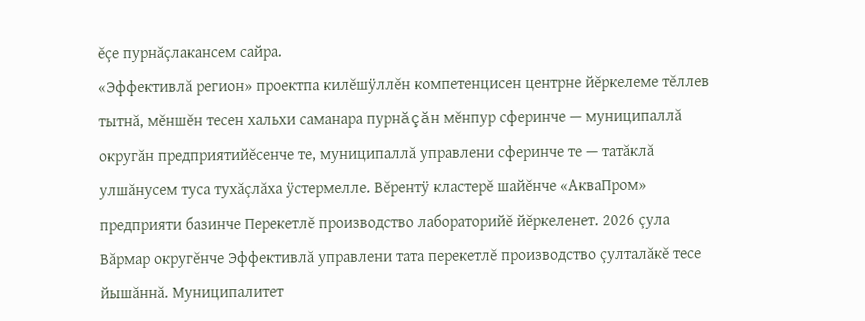ĕçе пурнăçлакансем сайра.
«Эффективлă регион» проектпа килĕшÿллĕн компетенцисен центрне йĕркелеме тĕллев тытнă, мĕншĕн тесен хальхи саманара пурнăçăн мĕнпур сферинче — муниципаллă округăн предприятийĕсенче те, муниципаллă управлени сферинче те — татăклă улшăнусем туса тухăçлăха ÿстермелле. Вĕрентÿ кластерĕ шайĕнче «АкваПром» предприяти базинче Перекетлĕ производство лабораторийĕ йĕркеленет. 2026 çула Вăрмар округĕнче Эффективлă управлени тата перекетлĕ производство çулталăкĕ тесе йышăннă. Муниципалитет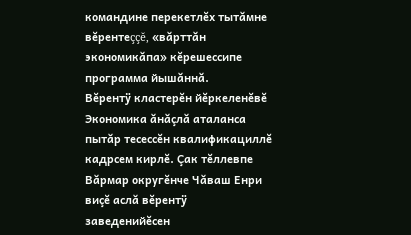командине перекетлĕх тытăмне вĕрентеççĕ, «вăрттăн экономикăпа» кĕрешессипе программа йышăннă.
Вĕрентÿ кластерĕн йĕркеленĕвĕ
Экономика ăнăçлă аталанса пытăр тесессĕн квалификациллĕ кадрсем кирлĕ. Çак тĕллевпе Вăрмар округĕнче Чăваш Енри виçĕ аслă вĕрентÿ заведенийĕсен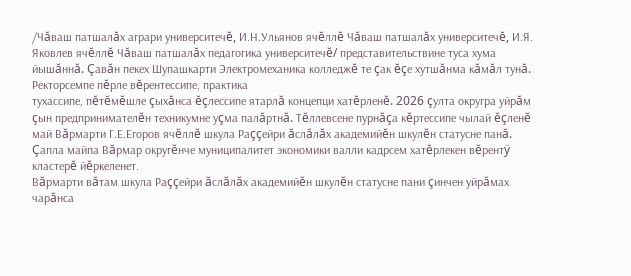/Чăваш патшалăх аграри университечĕ, И.Н.Ульянов ячĕллĕ Чăваш патшалăх университечĕ, И.Я. Яковлев ячĕллĕ Чăваш патшалăх педагогика университечĕ/ представительствине туса хума йышăннă. Çавăн пекех Шупашкарти Электромеханика колледжĕ те çак ĕçе хутшăнма кăмăл тунă. Ректорсемпе пĕрле вĕрентессипе, практика
тухассипе, пĕтĕмĕшле çыхăнса ĕçлессипе ятарлă концепци хатĕрленĕ. 2026 çулта округра уйрăм çын предпринимателĕн техникумне уçма палăртнă. Тĕллевсене пурнăçа кĕртессипе чылай ĕçленĕ май Вăрмарти Г.Е.Егоров ячĕллĕ шкула Раççейри ăслăлăх академийĕн шкулĕн статусне панă. Çапла майпа Вăрмар округĕнче муниципалитет экономики валли кадрсем хатĕрлекен вĕрентÿ кластерĕ йĕркеленет.
Вăрмарти вăтам шкула Раççейри ăслăлăх академийĕн шкулĕн статусне пани çинчен уйрăмах чарăнса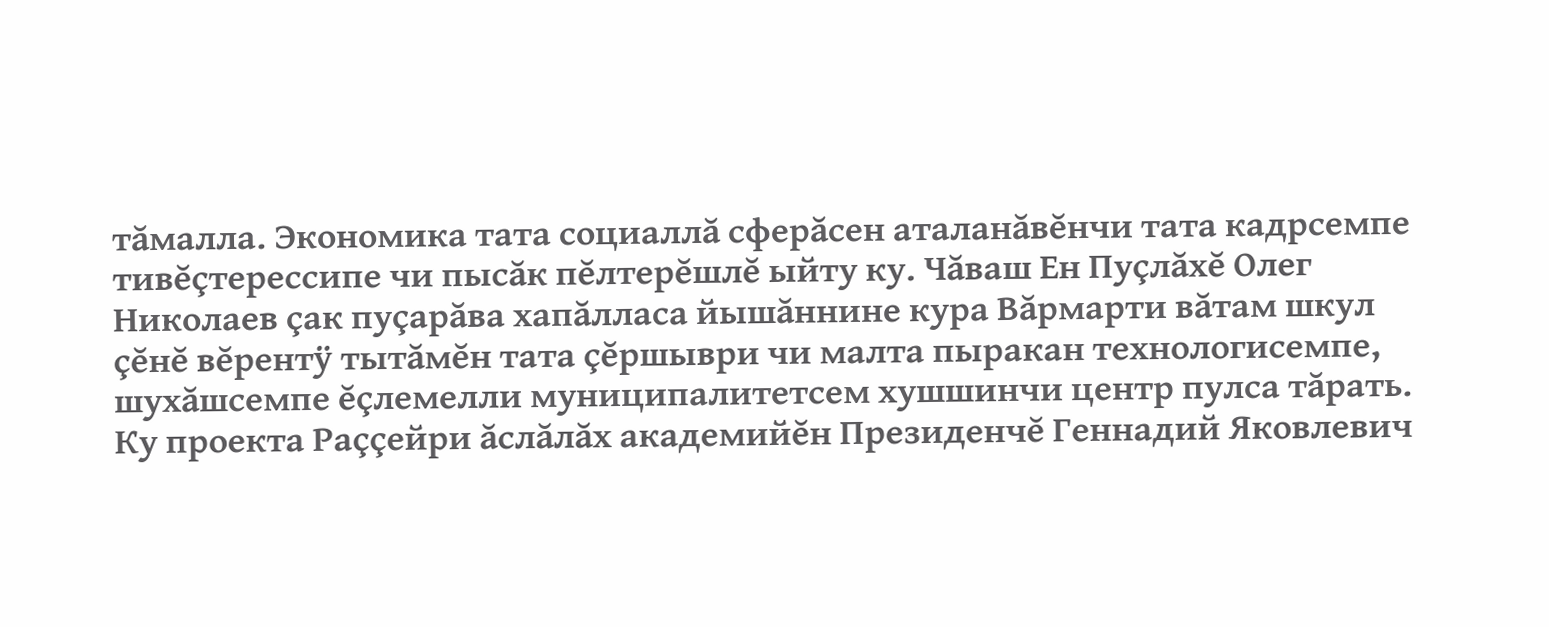тăмалла. Экономика тата социаллă сферăсен аталанăвĕнчи тата кадрсемпе тивĕçтерессипе чи пысăк пĕлтерĕшлĕ ыйту ку. Чăваш Ен Пуçлăхĕ Олег Николаев çак пуçарăва хапăлласа йышăннине кура Вăрмарти вăтам шкул çĕнĕ вĕрентÿ тытăмĕн тата çĕршыври чи малта пыракан технологисемпе, шухăшсемпе ĕçлемелли муниципалитетсем хушшинчи центр пулса тăрать. Ку проекта Раççейри ăслăлăх академийĕн Президенчĕ Геннадий Яковлевич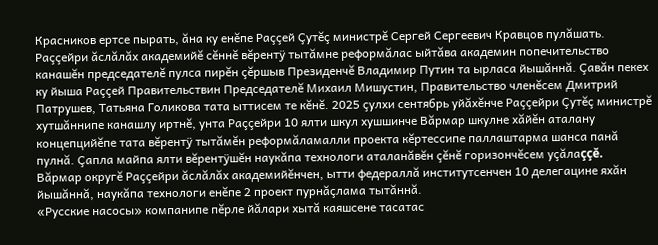Красников ертсе пырать, ăна ку енĕпе Раççей Çутĕç министрĕ Сергей Сергеевич Кравцов пулăшать. Раççейри ăслăлăх академийĕ сĕннĕ вĕрентÿ тытăмне реформăлас ыйтăва академин попечительство канашĕн председателĕ пулса пирĕн çĕршыв Президенчĕ Владимир Путин та ырласа йышăннă. Çавăн пекех ку йыша Раççей Правительствин Председателĕ Михаил Мишустин, Правительство членĕсем Дмитрий Патрушев, Татьяна Голикова тата ыттисем те кĕнĕ. 2025 çулхи сентябрь уйăхĕнче Раççейри Çутĕç министрĕ хутшăннипе канашлу иртнĕ, унта Раççейри 10 ялти шкул хушшинче Вăрмар шкулне хăйĕн аталану концепцийĕпе тата вĕрентÿ тытăмĕн реформăламалли проекта кĕртессипе паллаштарма шанса панă пулнă. Çапла майпа ялти вĕрентÿшĕн наукăпа технологи аталанăвĕн çĕнĕ горизончĕсем уçăлаççĕ.
Вăрмар округĕ Раççейри ăслăлăх академийĕнчен, ытти федераллă институтсенчен 10 делегацине яхăн йышăннă, наукăпа технологи енĕпе 2 проект пурнăçлама тытăннă.
«Русские насосы» компанипе пĕрле йăлари хытă каяшсене тасатас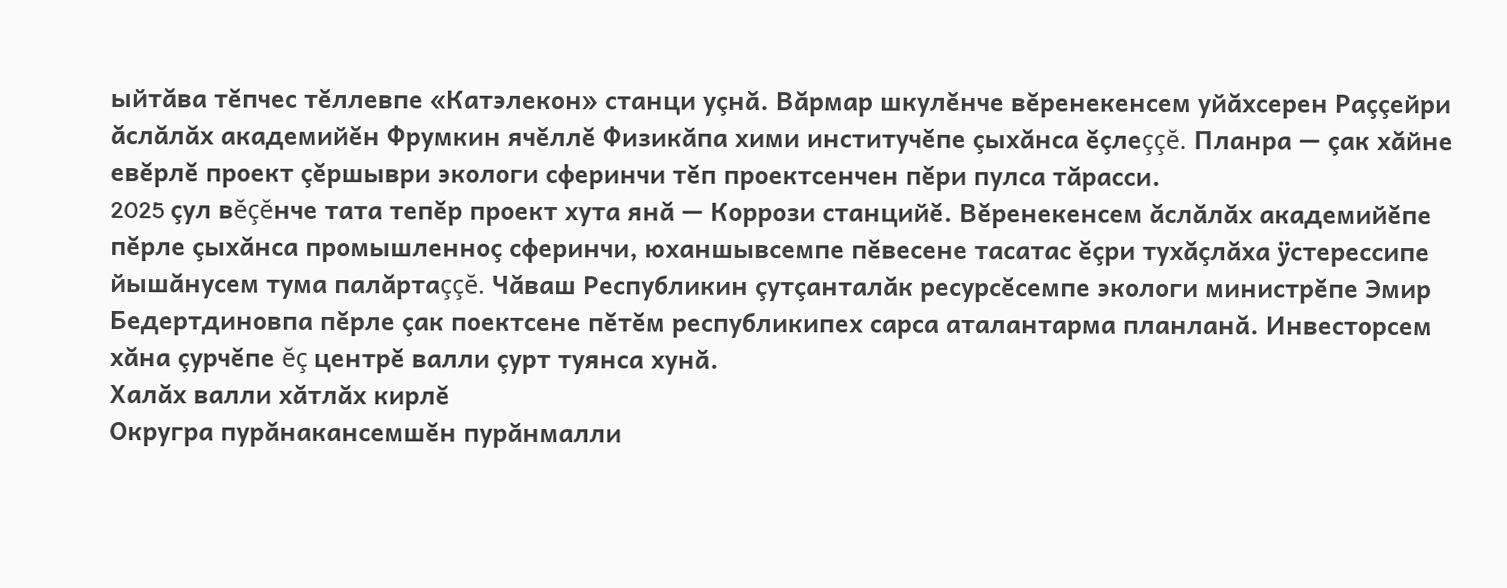ыйтăва тĕпчес тĕллевпе «Катэлекон» станци уçнă. Вăрмар шкулĕнче вĕренекенсем уйăхсерен Раççейри ăслăлăх академийĕн Фрумкин ячĕллĕ Физикăпа хими институчĕпе çыхăнса ĕçлеççĕ. Планра — çак хăйне евĕрлĕ проект çĕршыври экологи сферинчи тĕп проектсенчен пĕри пулса тăрасси.
2025 çул вĕçĕнче тата тепĕр проект хута янă — Коррози станцийĕ. Вĕренекенсем ăслăлăх академийĕпе пĕрле çыхăнса промышленноç сферинчи, юханшывсемпе пĕвесене тасатас ĕçри тухăçлăха ÿстерессипе йышăнусем тума палăртаççĕ. Чăваш Республикин çутçанталăк ресурсĕсемпе экологи министрĕпе Эмир Бедертдиновпа пĕрле çак поектсене пĕтĕм республикипех сарса аталантарма планланă. Инвесторсем хăна çурчĕпе ĕç центрĕ валли çурт туянса хунă.
Халăх валли хăтлăх кирлĕ
Округра пурăнакансемшĕн пурăнмалли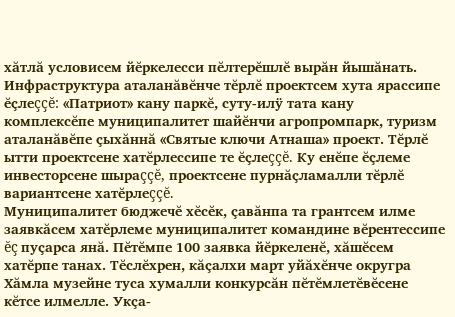хăтлă условисем йĕркелесси пĕлтерĕшлĕ вырăн йышăнать. Инфраструктура аталанăвĕнче тĕрлĕ проектсем хута ярассипе ĕçлеççĕ: «Патриот» кану паркĕ, суту-илÿ тата кану комплексĕпе муниципалитет шайĕнчи агропромпарк, туризм аталанăвĕпе çыхăннă «Святые ключи Атнаша» проект. Тĕрлĕ ытти проектсене хатĕрлессипе те ĕçлеççĕ. Ку енĕпе ĕçлеме инвесторсене шыраççĕ, проектсене пурнăçламалли тĕрлĕ вариантсене хатĕрлеççĕ.
Муниципалитет бюджечĕ хĕсĕк, çавăнпа та грантсем илме заявкăсем хатĕрлеме муниципалитет командине вĕрентессипе ĕç пуçарса янă. Пĕтĕмпе 100 заявка йĕркеленĕ, хăшĕсем хатĕрпе танах. Тĕслĕхрен, кăçалхи март уйăхĕнче округра Хăмла музейне туса хумалли конкурсăн пĕтĕмлетĕвĕсене кĕтсе илмелле. Укçа-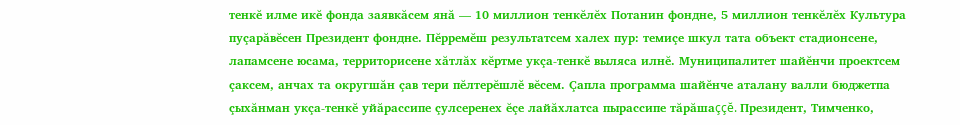тенкĕ илме икĕ фонда заявкăсем янă — 10 миллион тенкĕлĕх Потанин фондне, 5 миллион тенкĕлĕх Культура пуçарăвĕсен Президент фондне. Пĕрремĕш результатсем халех пур: темиçе шкул тата объект стадионсене, лапамсене юсама, территорисене хăтлăх кĕртме укçа-тенкĕ выляса илнĕ. Муниципалитет шайĕнчи проектсем çаксем, анчах та округшăн çав тери пĕлтерĕшлĕ вĕсем. Çапла программа шайĕнче аталану валли бюджетпа çыхăнман укçа-тенкĕ уйăрассипе çулсеренех ĕçе лайăхлатса пырассипе тăрăшаççĕ. Президент, Тимченко,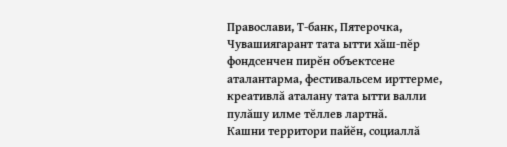Православи, Т-банк, Пятерочка, Чувашиягарант тата ытти хăш-пĕр фондсенчен пирĕн объектсене аталантарма, фестивальсем ирттерме, креативлă аталану тата ытти валли пулăшу илме тĕллев лартнă.
Кашни территори пайĕн, социаллă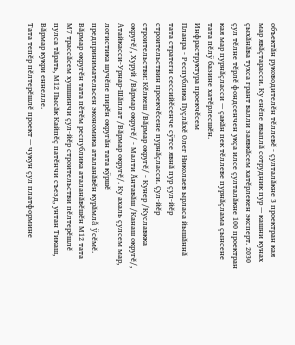объектăн руководителĕн тĕллевĕ - çулталăкне 3 проектран кая мар явăçтарасси. Ку енĕпе яваплă сотрудник пур — кашни кунах çыхăнăва тухса грант валли заявкăсем хатĕрлекен эксперт. 2030 çул тĕлне тĕрлĕ фондсенчен укçа илсе çулталăкне 100 проектран кая мар пурнăçласси — çакăн пек тĕллеве пурнăçлама çынсене тата пĕлÿ базине хатĕрлесшĕн.
Инфраструктура проекчĕсем
Планра - Республика Пуçлăхĕ Олег Николаев ырласа йышăннă тата стратеги сессийĕсенче сÿтсе явнă пур çул-йĕр строительствин проекчĕсене пурнăçласси. Çул-йĕр строительстви: Кĕлкеш /Вăрмар округĕ/ - Кунер /Куславкка округĕ/, Хуруй /Вăрмар округĕ/ - Малти Ăнтавăш /Канаш округĕ/, Атайкасси-Урнар-Шăплат /Вăрмар округĕ/. Ку ахаль çулсем мар, логистика шучĕпе пирĕн округăн тата кÿршĕ предпринимательсен экономика аталанăвĕн курăмлă ÿсĕмĕ.
Вăрмар округĕн тата пĕтĕм республика аталанăвĕшĕн М12 тата М7 трассăсем хушшинчи çул-йĕр строительстви пĕлтерĕшлĕ пулса тăрать, М12 Пысăк Кайпĕç патĕнчи съезд, унтан Тикаш, Вăрмар кукри еннелле.
Тата тепĕр пĕлтерĕшлĕ проект — чукун çул платформине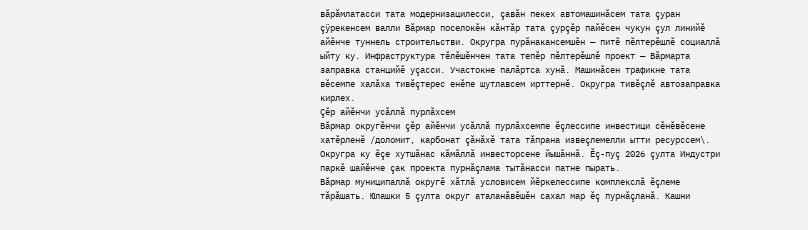вăрăмлатасси тата модернизацилесси, çавăн пекех автомашинăсем тата çуран çÿрекенсем валли Вăрмар поселокĕн кăнтăр тата çурçĕр пайĕсен чукун çул линийĕ айĕнче туннель строительстви. Округра пурăнакансемшĕн — питĕ пĕлтерĕшлĕ социаллă ыйту ку. Инфраструктура тĕлĕшĕнчен тата тепĕр пĕлтерĕшлĕ проект — Вăрмарта заправка станцийĕ уçасси. Участокне палăртса хунă. Машинăсен трафикне тата вĕсемпе халăха тивĕçтерес енĕпе шутлавсем ирттернĕ. Округра тивĕçлĕ автозаправка кирлех.
Çĕр айĕнчи усăллă пурлăхсем
Вăрмар округĕнчи çĕр айĕнчи усăллă пурлăхсемпе ĕçлессипе инвестици сĕнĕвĕсене хатĕрленĕ /доломит, карбонат çăнăхĕ тата тăпрана извеçлемелли ытти ресурссем\. Округра ку ĕçе хутшăнас кăмăллă инвесторсене йышăннă. Ĕç-пуç 2026 çулта Индустри паркĕ шайĕнче çак проекта пурнăçлама тытăнасси патне пырать.
Вăрмар муниципаллă округĕ хăтлă условисем йĕркелессипе комплекслă ĕçлеме тăрăшать. Юлашки 5 çулта округ аталанăвĕшĕн сахал мар ĕç пурнăçланă. Кашни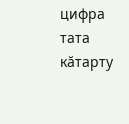цифра тата кăтарту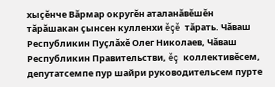хыçĕнче Вăрмар округĕн аталанăвĕшĕн тăрăшакан çынсен кулленхи ĕçĕ тăрать. Чăваш Республикин Пуçлăхĕ Олег Николаев, Чăваш Республикин Правительстви, ĕç коллективĕсем, депутатсемпе пур шайри руководительсем пурте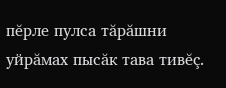пĕрле пулса тăрăшни уйрăмах пысăк тава тивĕç.